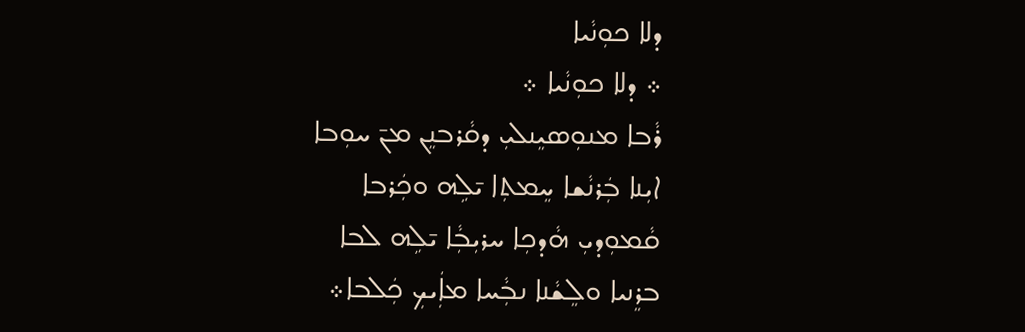ܕܠܐ ܟܘܼܢܵܝܐ
܀ ܕܠܐ ܟܘܼܢܵܝܐ ܀
ܪܵܒܐ ܡܢܘܼܣܝܸܢܠܝܼ ܕܩܵܪܒܢܸܢ ܡܢ̄ ܚܘܼܒܐ
ܐܝܼܢܐ ܒܲܪܢܵܫܐ ܚܸܡܬܼܐ ܝ̄ܠܹܗ ܘܟܲܪܒܐ
ܩܵܡܘܼܕܝܼ ܗܵܕܟܼܐ ܚܪܝܼܒܼܵܐ ܝ̄ܠܹܗ ܠܒܐ
ܒܪܸܢܝܐ ܘܠܸܫܵܢܐ ܢܒܼܵܚܐ ܡܐܲܝܟܼ ܟܲܠܒܐ܀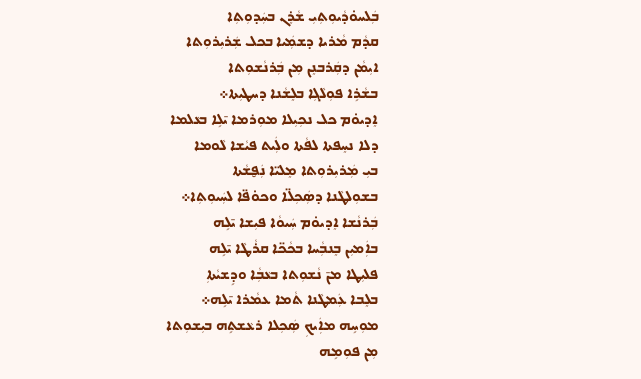ܒܲܠܚܘ̇ܕܵܝܘܼܬܼܝܼ ܫܵܪܸܢ ܒܚܲܕܘܼܬܼܐ
ܩܕܵܡ ܡܵܪܝܐ ܕܫܡܲܝܐ ܒܟܠ ܫܲܪܝܼܪܘܼܬܐ
ܐܝܼܡܵܢ ܕܩܲܪܒܢܸܢ ܡܼܢ ܒܲܪܢܵܫܘܼܬܐ
ܒܫܵܪܹܐ ܦܘܼܠܵܓܼܐ ܒܠܸܫܵܢܐ ܕܚܛܝܼܬܐ܀
ܐܸܕܝܘ̇ܡ ܟܠ ܢܟܼܝܼܠܐ ܡܘܼܪܡܐ ܝ̄ܠܹܐ ܒܥܵܠܡܐ
ܕܠܐ ܢܚܸܦܬܐ ܠܦܵܬܐ ܘܠܲܝܬ ܦܝܵܫܐ ܠܵܘܡܐ
ܒܝܼ ܡܲܪܝܼܪܘܼܬܐ ܡܸܠܝ̈ܐ ܢܲܦ̮ܫܵܬܐ
ܒܫܘܼܠܛܵܢܐ ܕܣܲܟܼܠ̈ܐ ܘܟܘ̇ܦ̈ܐ ܠܚܲܝܘܼܬܼܐ܀
ܒܲܪܢܵܫܐ ܐܸܕܝܘ̇ܡ ܚܲܝܘܵܐ ܦܝܼܫܐ ܝ̄ܠܹܗ
ܒܐܲܡܝܼܢ ܒܸܢܒܼܵܚܐ ܒܟܵܟ̈ܐ ܩܪܵܛܵܐ ܝ̄ܠܹܗ
ܦܠܝܼܛܐ ܡܢ̄ ܢܵܫܘܼܬܐ ܒܥܵܒܼܵܐ ܘܕܹܫܝܵܬܐܼ
ܒܠܸܒܐ ܥܲܡܛܵܢܐ ܬܵܡܐ ܥܡܵܪܐ ܝ̄ܠܹܗ܀
ܡܘܼܚܹܗ ܡܐܲܝܟܼ ܣܲܟܼܠܐ ܪܥܵܫܬܹܗ ܒܝܼܫܘܼܬܐ
ܡܼܢ ܦܘܼܡܹܗ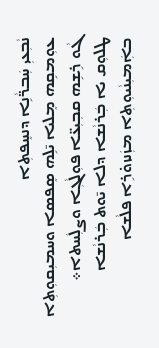ܢܵܒܼܥܝܼ ܚܲܒܪ̈ܵܢܹܐ ܕܢܚܸܦܬܼܐ
ܥܘܼܡܩܹܗ ܡܸܠܝܐ ܝ̄ܠܹܗ ܣܸܦܣܐ ܘܚܡܝܼܩܘܼܬܼܐ
ܓܵܘ ܪܹܫܹܗ ܩܒܼܝܼܥ̈ܐ ܦܘܼܠܵܓܼܐ ܘܨܠܲܚܬܐ܀
ܛܠܘܼܩ ܝܐ ܒܲܪܢܵܫܐ ܕܠܐ ܝ̄ܘܬ ܒܲܪܢܵܫܐ
ܒܐܲܡܝܼܢܵܝܘܼܬܼܐ ܡܙܲܢܙܘ̇ܪܹܐ ܦܠܵܫܐ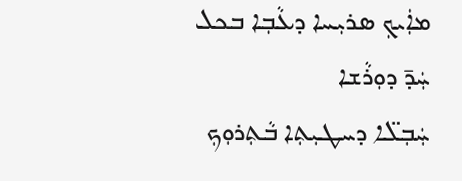ܡܐܲܝܟܼ ܣܪܝܼܚܐ ܕܥܵܒܼܐ ܒܟܠ ܚܲܕ̄ ܕܘܼܪܵܫܐ
ܚܲܒܼܠ̈ܐ ܕܚܛܝܼܬܼܐ ܒܵܬܼܪܘܼܟܼ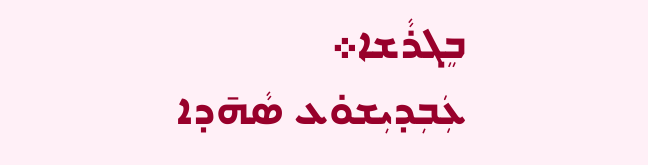ܒܸܓܪܵܫܐ܀
ܥܲܒܼܕܝܼܫܘ̇ܥ ܣܵܗ̄ܕܐ